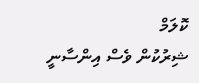ކޮލަމް
ޝިރުކުން ވެސް އިންސާނީ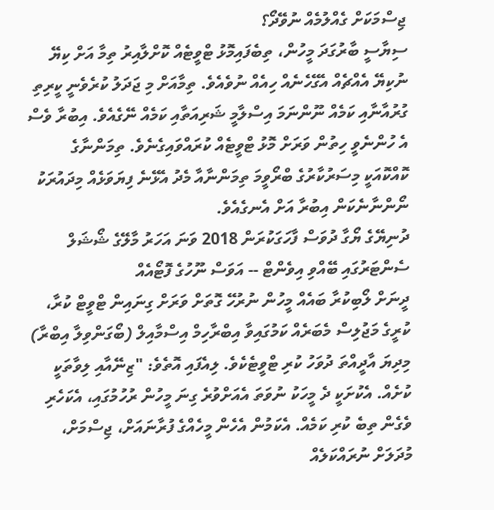ޖިސްމަކަށް ގެއްލުމެއް ނުވޭދޯ؟
ސިޔާސީ ބާރުގަދަ މީހުން، ތިބެފައިމޮޅު ޓްވީޓެއް ކޮށްލާއިރު ތިމާ އަށް ކިޔޭ ނުކިޔޭ އެއްޗެއް އެގޭހެނެއް ހިއެއް ނުވެއެވެ. ތިމާއަށް މި ޖަދަލު ކުރެވެނީ ކީރިތި ގުރުއާނާއި ކަމެއް ނޫންނަމަ އިސްލާމީ ޝަރިއަތާއި ކަމެއް ނޭގެއެވެ. އިބުރާ ވެސް އެ ހުންނެވީ ހިތުން ވަރަށް މޮޅު ޓްވީޓެއް ކުރައްވައިގެނެވެ. ތިމަންނާގެ ކޮއްކޮއަކީ މިސަރުކާރުގެ ބްރޯވީމަ ތިމަންނާއާ މެދު އެޅޭނެ ފިޔަވަޅެއް މިދައުރަކު ނޯންނާނެކަން އިބުރާ އަށް އެނގެއެވެ.
ދުނިޔޭގެ ޔޯގާ ދުވަސް ފާހަގަކުރަން 2018 ވަނަ އަހަރު މާލޭގެ ޝޯޝަލް ސެންޓަރުގައި ބޭއްވި އިވެންޓް -- އަވަސް ނޫހުގެ ފޮޓޯއެއް
ދީނަށް ލޯބިކުރާ ބައެއް މީހުން ނުރުހޭ ގޮތަށް ވަރަށް ގިނައިން ޓްވީޓް ކުރާ، ކުރީގެ މަޖުލިސް މެބަރެއް ކަމުގައިވާ އިބްރާހިމް އިސްމާއިލް (ބޯގަންވިލާ އިބްރާ) މިދިޔަ އާދީއްތަ ދުވަހު ކުރި ޓްވީޓެކެވެ. ލިއެފައި އޮތެވެ: "ޒިނޭއާއި ލިވާތަކީ ކުށެއް. އެކުށަކީ ދެ މީހަކު ނުވަތަ އެއަށްވުރެ ގިނަ މީހުން ރުހުމުގައި، އެކަހެރި ވެގެން ތިބެ ކުރި ކަމެއް. އެކަމުން އެހެން މީހެއްގެ ފުރާނައަށް، ޖިސްމަށް، މުދަލަށް ނުރައްކަލެއް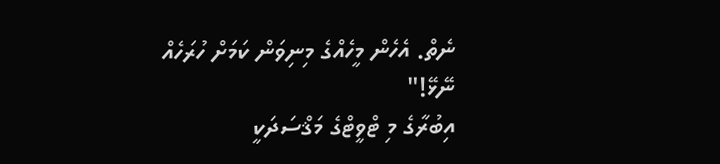ނެތް. އެހެން މީހެއްގެ މިނިވަން ކަމަށް ހުރަހެއް ނޭޅޭ!"
އިބުރާގެ މި ޓްވީޓްގެ މަޤްސަދަކީ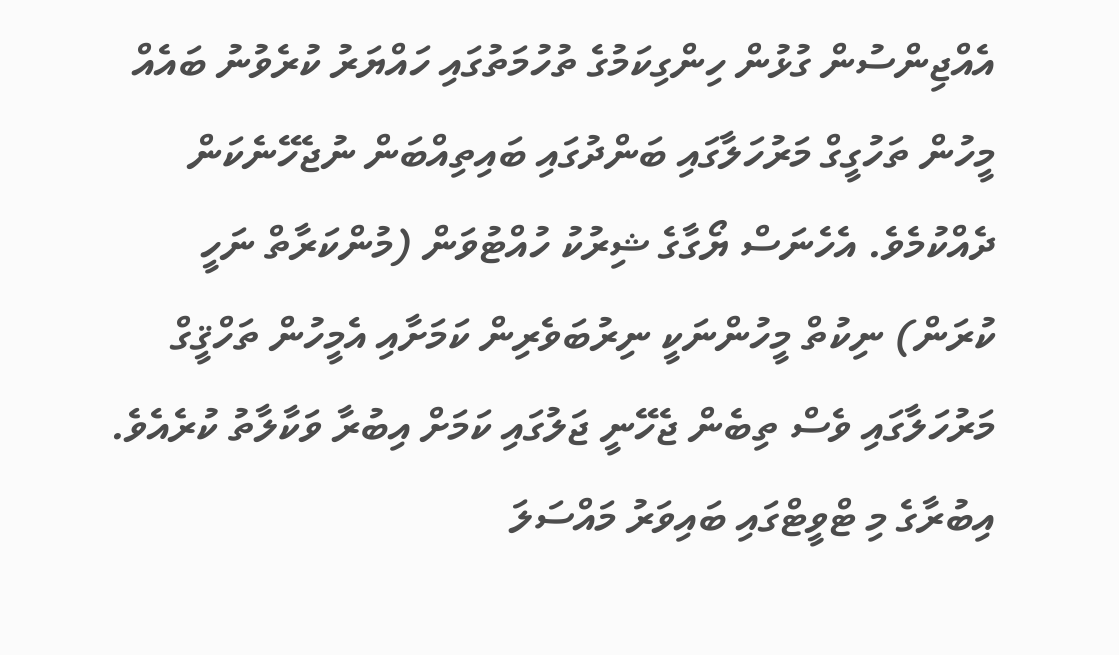އެއްޖިންސުން ގުޅުން ހިންގިކަމުގެ ތުހުމަތުގައި ހައްޔަރު ކުރެވުނު ބައެއް މީހުން ތަހުގީގް މަރުހަލާގައި ބަންދުގައި ބައިތިއްބަން ނުޖެހޭނެކަން ދެއްކުމެވެ. އެހެނަސް ޔޯގާގެ ޝިރުކު ހުއްޓުވަން (މުންކަރާތް ނަހީ ކުރަން) ނިކުތް މީހުންނަކީ ނިރުބަވެރިން ކަމަށާއި އެމީހުން ތަހްޤީގް މަރުހަލާގައި ވެސް ތިބެން ޖެހޭނީ ޖަލުގައި ކަމަށް އިބުރާ ވަކާލާތު ކުރެއެވެ. އިބުރާގެ މި ޓްވީޓްގައި ބައިވަރު މައްސަލަ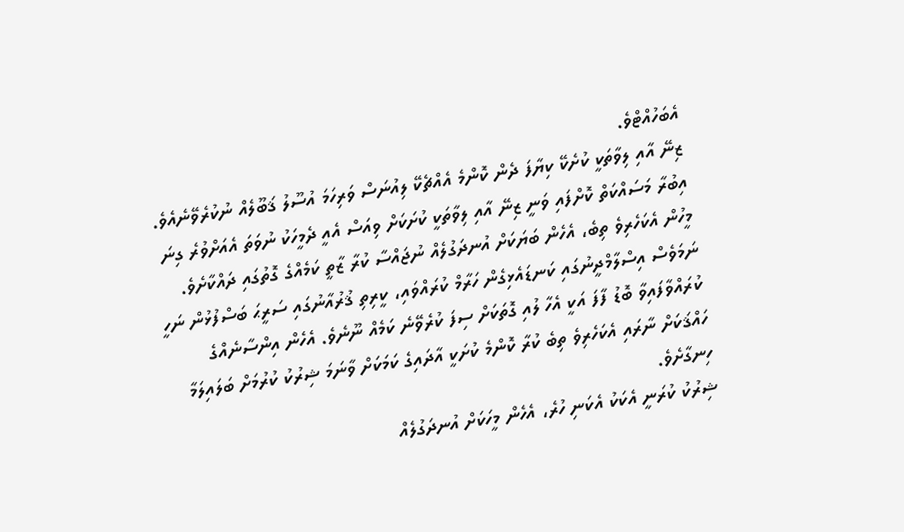އެބަހުއްޓްވެ.
ޒިނޭ އާއި ލިވާތަކީ ކުށެކޭ ކިޔާފަ ދެން ކޮންމެ އެއްޗެކޭ ލިއުނަސް ވަރިހަމަ އުސޫލު ޤަބޫލެއް ނުކުރެވޭނެއެވެ. އިބުރާ މަސައްކަތް ކޮށްފައި ވަނީ ޒިނޭ އާއި ލިވާތަކީ ކުށަކަށް ވިއަސް އެއީ ދެމީހަކު ނުވަތަ އެއަށްވުރެ ގިނަ މީހުން އެކަހެރިވެ ތިބެ، އެހެން ބަޔަކަށް އުނދަގުލެއް ނުޖައްސާ ކުރާ ޒާތީ ކަމެއްގެ ގޮތުގައި ދައްކާށެވެ. ނަމަވެސް އިސްލާމްދީނުގައި ކަނޑައެޅިގެން ހަރާމް ކުރައްވައި، ކީރިތި ޤުރުއާނުގައި ސަރީޙަ ބަސްފުޅުން ނަހީ ކުރައްވާފައިވާ ބޮޑު ފާފަ އަކީ އެހާ ލުއި ގޮތަކަށް ސިފަ ކުރެވޭނެ ކަމެއް ނޫނެވެ. އެހެން އިންސާނެއްގެ ހައްޤަކަށް ނާރައި އެކަހެރިވެ ތިބެ ކުރާ ކޮންމެ ކުށަކީ އާދައިގެ ކަމަކަށް ވާނަމަ ޝިރުކު ކުރުމަށް ބަލައިލަމާ ހިނގާށެވެ.
ޝިރުކު ކުރަނީ އެކަކު އެކަނި ހުރެ، އެހެން މީހަކަށް އުނދަގުލެއް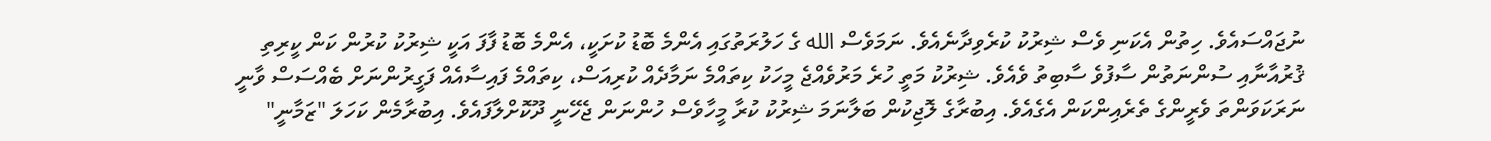ނުޖައްސައެވެ. ހިތުން އެކަނި ވެސް ޝިރުކު ކުރެވިދާނެއެވެ. ނަމަވެސް الله ގެ ހަލުރަތުގައި އެންމެ ބޮޑު ކުށަކީ، އެންމެ ބޮޑު ފާފަ އަކީ ޝިރުކު ކުރުން ކަން ކީރިތި ޤުރުއާނާއި ސުންނަތުން ސާފުވެ ސާބިތު ވެއެވެ. ޝިރުކު މަތީ ހުރެ މަރުވެއްޖެ މީހަކު ކިތައްމެ ނަމާދެއް ކުރިއަސް، ކިތައްމެ ފައިސާއެއް ފަގީރުންނަށް ބެއްސަސް ވާނީ ނަރަކަވަންތަ ވެރީންގެ ތެރެއިންކަން އެގެއެވެ. އިބުރާގެ ލޮޖިކުން ބަލާނަމަ ޝިރުކު ކުރާ މީހާވެސް ހުންނަން ޖެހޭނީ ދޫކޮށްލާފައެވެ. އިބުރާމެން ކަހަލަ "ޒަމާނީ"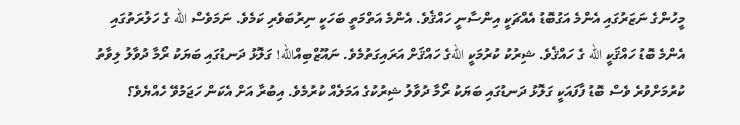މީހުންގެ ނަޒަރުގައި އެންމެ އަގުބޮޑު އެއްޗަކީ އިންސާނީ ހައްޤެވެ. އެންމެ އަތްމަތީ ބަހަކީ ނިރުބަވެރި ކަމެވެ. ނަމަވެސް الله ގެ ހަލުރަތުގައި އެންމެ ބޮޑު ހައްޤަކީ الله ގެ ހައްޤެވެ. ޝިރުކު ކުރުމަކީ اللهގެ ހައްޤަށް އަރައިގަތުމެވެ. ނައޫޒްބިއްالله! ގަލޮޅު ދަނޑުގައި ބަޔަކު ރޯމާ ދުވާލު ލިވާތު ކުރުމަށްވުރެ ވެސް ބޮޑު ފާފައަކީ ގަލޮޅު ދަނޑުގައި ބަޔަކު ރޯމާ ދުވާލު ޝިރުކުގެ އަމަލެއް ކުރުމެވެ. އިބުރާ އަށް އެކަން ހަޖަމުވޭ ހެއްޔެވެ؟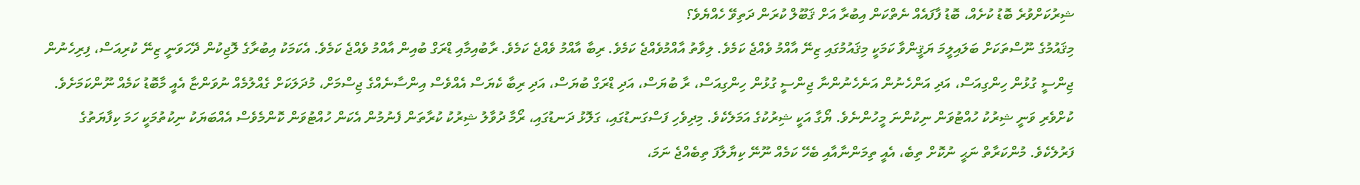ޝިރުކަށްވުރެ ބޮޑު ކުށެއް، ބޮޑު ފާފައެއް ނެތްކަން އިބުރާ އަށް ޤަބޫލް ކުރަން ދަތިވޭ ހެއްޔެވެ؟
މިޤައުމުގެ ނޫސްތަކަށް ބަލައިލީމަ ޔަޤީންވާ ކަމަކީ މިޤައުމުގައި ޒިނޭ އާއްމު ވެއްޖެ ކަމެވެ. ލިވާތު އާއްމުވެއްޖެ ކަމެވެ. ރިބާ އާއްމު ވެއްޖެ ކަމެވެ. ރާބުއިމާއި ޑްރަގް ބުއިން އާއްމު ވެއްޖެ ކަމެވެ. އެކަމަކު އިބުރާގެ ލޮޖިކުން ދޭހަވަނީ ޒިނޭ ކުރިއަސް، ފިރިހެނުން ޖިންސީ ގުޅުން ހިންގިއަސް، އަދި އަންހެނުން އަނެހެނުންނާ ޖިންސީ ގުޅުން ހިންގިއަސް، ރާ ބުޔަސް، އަދި ޑްރަގް ބުޔަސް، އަދި ރިބާ ކެޔަސް އެއްވެސް އިންސާނެއްގެ ޖިސްމަށް، މުދަލަކަށް ގެއްލުމެއް ނުވަންޏާ އެއީ މާބޮޑު ކަމެއް ނޫންކަމަށެވެ. ކުށްވެރި ވަނީ ޝިރުކު ހުއްޓުވަން ނިކުންނަ މީހުންނެވެ. ޔޯގާ އަކީ ޝިރުކުގެ އަމަލެކެވެ. މިދިވެހި ފަސްގަނޑުގައި، ގަލޮޅު ދަނޑުގައި، ރޯމާ ދުވާލު ޝިރުކު ކުރާތަން ފެނުމުން އެކަން ހުއްޓުވަން ކޮންމެވެސް އެއްބަޔަކު ނިކުތުމަކީ ހަމަ ކިފާޔަތުގެ ފަރުލެކެވެ. މުންކަރާތް ނަޙީ ނުކޮށް ތިބެ، އެއީ ތިމަންނާއާއި ބެހޭ ކަމެއް ނޫނޭ ކިޔާލާފަ ތިބެއްޖެ ނަމަ،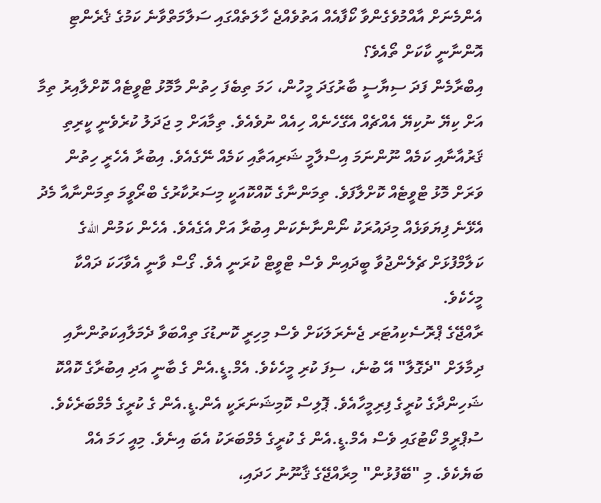އެންމެނަށް އާއްމުވެގެންވާ ކޯފާއެއް އަތުވެއްޖެ ހާލަތެއްގައި ސަލާމަތްވާނެ ކަމުގެ ޤެރެންޓި އޮންނާނީ ކާކަށް ތޯއެވެ؟
އިބްރާމެން ފަދަ ސިޔާސީ ބާރުގަދަ މީހުން، ހަމަ ތިބެފަ ހިތުން މާމޮޅު ޓްވީޓެއް ކޮށްލާއިރު ތިމާ އަށް ކިޔޭ ނުކިޔޭ އެއްޗެއް އެގޭހެނެއް ހިއެއް ނުވެއެވެ. ތިމާއަށް މި ޖަދަލު ކުރެވެނީ ކީރިތި ޤަރުއާނާއި ކަމެއް ނޫންނަމަ އިސްލާމީ ޝަރިއަތާއި ކަމެއް ނޭގެއެވެ. އިބުރާ އެހެރީ ހިތުން ވަރަށް މޮޅު ޓްވީޓެއް ކޮށްލާފަވެ. ތިމަންނާގެ ކޮއްކޮއަކީ މިސަރުކާރުގެ ބްރޯވީމަ ތިމަންނާއާ މެދު އެޅޭނެ ފިޔަވަޅެއް މިދައުރަކު ނޯންނާނެކަން އިބުރާ އަށް އެގެއެވެ. އެހެން ކަމުން اللهގެ ކަލާމްފުޅަށް ޗެލެންޖުވާ ބީދައިން ވެސް ޓްވީޓް ކުރަނީ އެވެ. ގޯސް ވާނީ އެވާހަކަ ދައްކާ މީހެކެވެ.
ރާއްޖޭގެ ޕްރޮސެކިއުޓަރ ޖެނެރަލަކަށް ވެސް މިހިރީ ކޮނޑުގަ ތިއްބަވާ ދެމަލާއިކަތުންނާއި ދިމާލަށް "ދެގޮލާ" އޭ ބުނެ، ސިފަ ކުރި މީހެކެވެ. އެމް.ޑީ.އެން ގެ ބާނީ އަދި އިބުރާގެ ކޮއްކޮ ޝަހިންދާގެ ކުރީގެ ފިރިމީހާއެވެ. ޕޮލިސް ކޮމިޝަނަރަކީ އެން.ޑީ.އެން ގެ ކުރީގެ މެމްބަރެކެވެ. ސުޕްރީމް ކޯޓުގައި ވެސް އެމް.ޑީ.އެން ގެ ކުރީގެ މެމްބަރަކު އެބަ އިނެވެ. މިއީ ހަމަ އެއް ބަޔެކެވެ. މި "ބޭފުޅުން" މިރާއްޖޭގެ ޤާނޫނު ހަދައި،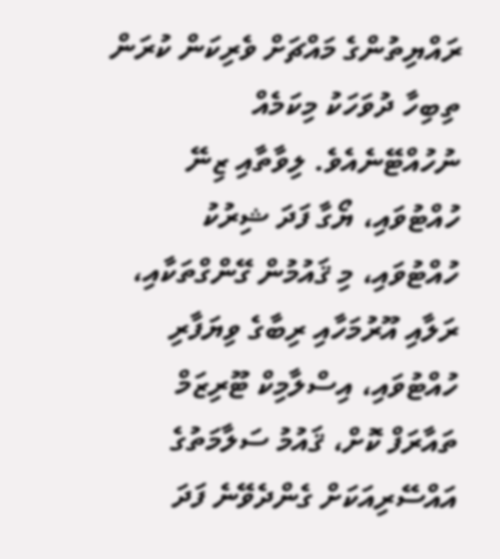ރައްޔިތުންގެ މައްޗަށް ވެރިކަން ކުރަން ތިބިހާ ދުވަހަކު މިކަމެއް ނުހުއްޓޭނެއެވެ. ލިވާތާއި ޒިނޭ ހުއްޓުވައި، ޔޯގާ ފަދަ ޝިރުކު ހުއްޓުވައި، މި ޤައުމުން ގޭންގްތަކާއި، ރަލާއި އޫރުމަހާއި ރިބާގެ ވިޔަފާރި ހުއްޓުވައި، އިސްލާމިކް ޓޫރިޒަމް ތައާރަފް ކޮށް، ޤައުމު ސަލާމަތުގެ އައްސޭރިއަކަށް ގެންދެވޭނެ ފަދަ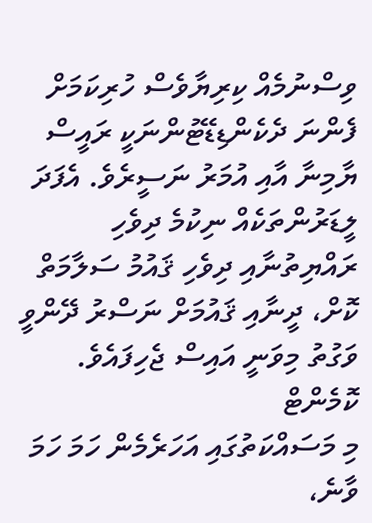ވިސްނުމެއް ކިރިޔާވެސް ހުރިކަމަށް ފެންނަ ދެކެންޑިޑޭޓުންނަކީ ރައީސް ޔާމިނާ އާއި އުމަރު ނަސީރެވެ. އެފަދަ ލީޑަރުންތަކެއް ނިކުމެ ދިވެހި ރައްޔިތުނާއި ދިވެހި ޤައުމު ސަލާމަތް ކޮށް، ދީނާއި ޤައުމަށް ނަސްރު ދޭންވީ ވަގުތު މިވަނީ އައިސް ޖެހިފައެވެ.
ކޮމެންޓް
މި މަސައްކަތުގައި އަހަރެމެން ހަމަ ހަމަ ވާނެ،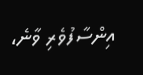އިންސާފުވެރި ވާނެ،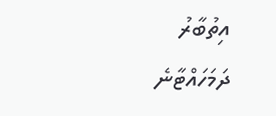އިތުބާރު ދަމަހައްޓާނެ